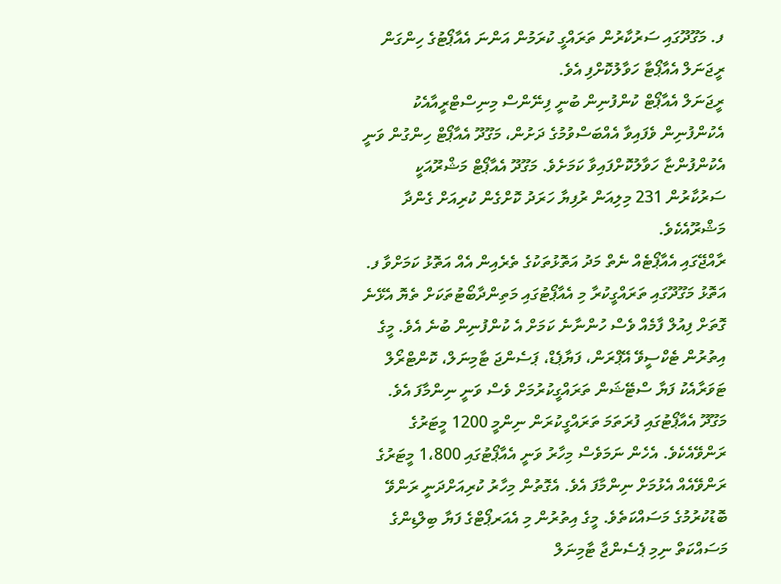ފ. މަގޫދޫގައި ސަރުކާރުން ތަރައްގީ ކުރަމުން އަންނަ އެއާޕޯޓުގެ ހިންގަން ރީޖަނަލް އެއާޕޯޓާ ހަވާލުކޮށްފި އެވެ.
ރީޖަނަލް އެއާޕޯޓް ކުންފުނިން ބުނީ ފިނޭންސް މިނިސްޓްރީއާއެކު އެކުންފުނިން ވެފައިވާ އެއްބަސްވުމުގެ ދަށުން، މަގޫދޫ އެއާޕޯޓް ހިންގުން ވަނީ އެކުންފުންޏާ ހަވާލުކޮށްފައިވާ ކަމަށެވެ. މަގޫދޫ އެއާޕޯޓް މަޝްރޫއަކީ ސަރުކާރުން 231 މިލިއަން ރުފިޔާ ހަރަދު ކޮށްގެން ކުރިއަށް ގެންދާ މަޝްރޫއެކެވެ.
ރާއްޖޭގައި އެއާޕޯޓެއް ނެތް މަދު އަތޮޅުތަކުގެ ތެރެއިން އެއް އަތޮޅު ކަމަށްވާ ފ. އަތޮޅު މަގޫދޫގައި ތަރައްގީކުރާ މި އެއާޕޯޓުގައި މަތިންދާބޯޓުތަކަށް ތެޔޮ އެޅޭނެ ގޮތަށް ފިއުލް ފާމެއް ވެސް ހުންނާނެ ކަމަށް އެ ކުންފުނިން ބުނެ އެވެ. މީގެ އިތުރުން ޓެކްސީވޭ އޭޕްރަން، ފަޔާޕެޑް، ޕަސެންޖަ ޓާމިނަލް، ކޮންޓްރޯލް ޓަވަރާއެކު ފަޔާ ސްޓޭޝަން ތަރައްގީކުރުމަށް ވެސް ވަނީ ނިންމާފަ އެވެ.
މަގޫދޫ އެއާޕޯޓުގައި ފުރަތަމަ ތަރައްގީކުރަން ނިންމީ 1200 މީޓަރުގެ ރަންވޭއެކެވެ. އެހެން ނަމަވެސް މިހާރު ވަނީ އެއާޕޯޓުގައި 1،800 މީޓަރުގެ ރަންވޭއެއް އެޅުމަށް ނިންމާފަ އެވެ. އެގޮތުން މިހާރު ކުރިއަށްދަނީ ރަންވޭ ބޮޑުކުރުމުގެ މަސައްކަތެވެ. މީގެ އިތުރުން މި އެއަރޕޯޓްގެ ފަޔާ ބިލްޑިންގެ މަސައްކަތް ނިމި ޕެސެންޖާ ޓާމިނަލް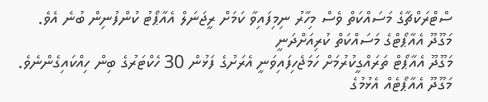ސްޓްރަކްޗާގެ މަސައްކަތް ވެސް މިހާރު ނިމިފައިވާ ކަމަށް ރީޖަނަލް އެއާޕޯޓު ކުންފުނިން ބުނެ އެވެ.
މަގޫދޫ އެއާޕޯޓްގެ މަސައްކަތް ކުރިއަށްދަނީ
މަގޫދޫ އެއާޕޯޓް ތަރައްގީކުރުމަށް ހަމަޖެހިފައިވަނީ އެރަށުގެ ފަޅުން 30 ހެކްޓަރުގެ ބިން ހިއްކައިގެންނެވެ.
މަގޫދޫ އެއާޕޯޓެއް އެޅުމުގެ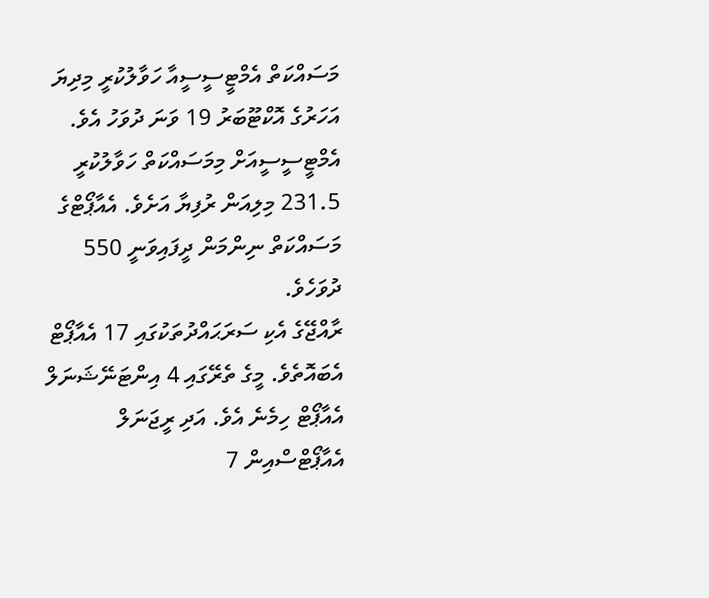މަސައްކަތް އެމްޓީސީސީއާ ހަވާލުކުރީ މިދިޔަ އަހަރުގެ އޮކްޓޫބަރު 19 ވަނަ ދުވަހު އެވެ. އެމްޓީސީސީއަށް މިމަސައްކަތް ހަވާލުކުރީ 231.5 މިލިއަން ރުފިޔާ އަށެވެ. އެއާޕޯޓްގެ މަސައްކަތް ނިންމަން ދީފައިވަނީ 550 ދުވަހެވެ.
ރާއްޖޭގެ އެކި ސަރަޙައްދުތަކުގައި 17 އެއާޕޯޓް އެބައޮތެވެ. މީގެ ތެރޭގައި 4 އިންޓަނޭޝަނަލް އެއާޕޯޓް ހިމެނެ އެވެ. އަދި ރީޖަނަލް އެއާޕޯޓްސްއިން 7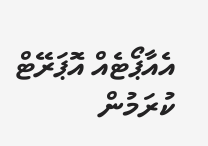އެއާޕޯޓެއް އޮޕަރޭޓް ކުރަމުން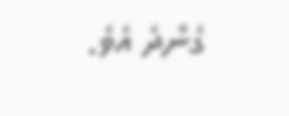ގެންދެ އެވެ.